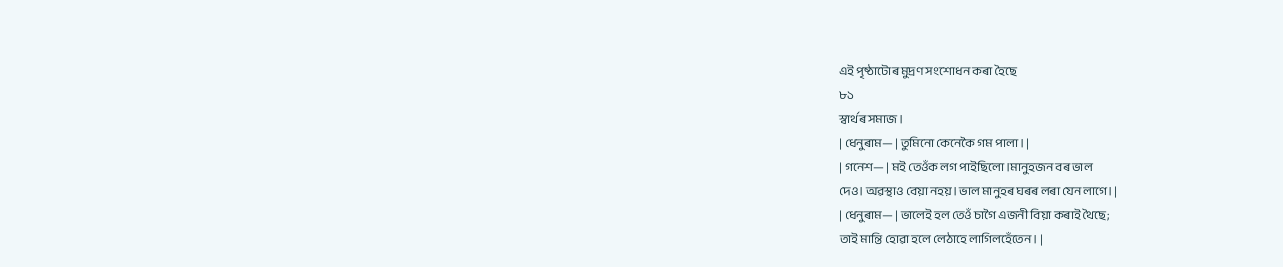এই পৃষ্ঠাটোৰ মুদ্ৰণ সংশোধন কৰা হৈছে
৮১
স্বাৰ্থৰ সমাজ ।
| ধেনুৰাম— | তুমিনো কেনেকৈ গম পালা। |
| গনেশ— | মই তেওঁক লগ পাইছিলো।মানুহজন বৰ ভাল
দেও। অৱস্থাও বেয়া নহয়। ভাল মানুহৰ ঘৰৰ লৰা যেন লাগে। |
| ধেনুৰাম— | ভালেই হল তেওঁ চাগৈ এজনী বিয়া কৰাই থৈছে;
তাই মান্তি হোৱা হলে লেঠাহে লাগিলহেঁতেন। |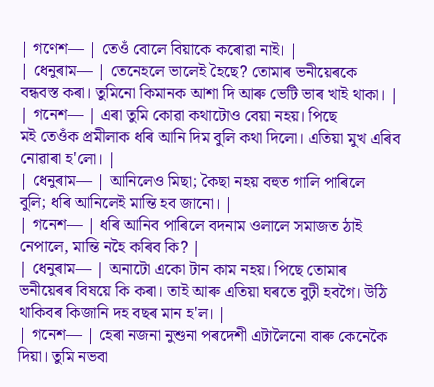| গণেশ— | তেওঁ বোলে বিয়াকে কৰোৱা নাই। |
| ধেনুৰাম— | তেনেহলে ভালেই হৈছে? তোমাৰ ভনীয়েৰকে
বন্ধবস্ত কৰা। তুমিনো কিমানক আশা দি আৰু ভেটি ভাৰ খাই থাকা। |
| গনেশ— | এৰা তুমি কোৱা কথাটোও বেয়া নহয়। পিছে
মই তেওঁক প্ৰমীলাক ধৰি আনি দিম বুলি কথা দিলো। এতিয়া মুখ এৰিব নোৱাৰা হ'লো। |
| ধেনুৰাম— | আনিলেও মিছা; কৈছা নহয় বহুত গালি পাৰিলে
বুলি; ধৰি আনিলেই মান্তি হব জানো। |
| গনেশ— | ধৰি আনিব পাৰিলে বদনাম ওলালে সমাজত ঠাই
নেপালে, মান্তি নহৈ কৰিব কি? |
| ধেনুৰাম— | অনাটো একো টান কাম নহয়। পিছে তোমাৰ
ভনীয়েৰৰ বিষয়ে কি কৰা। তাই আৰু এতিয়া ঘৰতে বুঢ়ী হবগৈ। উঠি থাকিবৰ কিজানি দহ বছৰ মান হ'ল। |
| গনেশ— | হেৰা নজনা নুশুনা পৰদেশী এটালৈনো বাৰু কেনেকৈ
দিয়া। তুমি নভবা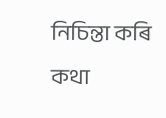নিচিন্তা কৰি কথা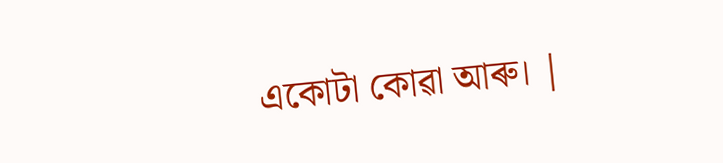একোটা কোৱা আৰু। |